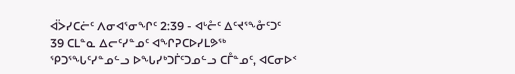ᐋᐴᓯᑕᓖᑦ ᐱᓂᐊᕐᓂᖏᑦ 2:39 - ᐊᒡᓔᑦ ᐃᑦᔪᕐᖕᓁᑦᑐᑦ
39 ᑕᒪᓐᓇ ᐃᓕᑦᓯᓐᓄᑦ ᐊᖏᕈᑕᐅᓯᒪᕗᖅ ᕿᑐᕐᖓᑦᓯᓐᓄᓪᓗ ᐅᖓᓯᒃᑐᒦᑦᑐᓄᓪᓗ ᑕᒤᓐᓄᑦ, ᐊᑕᓂᐅᑉ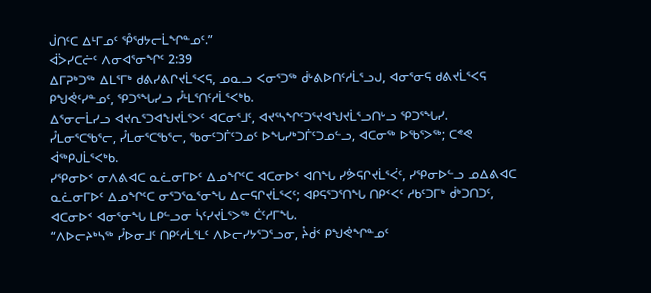ᒎᑎᑦᑕ ᐃᒻᒥᓄᑦ ᕾᖁᔭᓕᒫᖏᓐᓄᑦ.”
ᐋᐴᓯᑕᓖᑦ ᐱᓂᐊᕐᓂᖏᑦ 2:39
ᐃᒥᕈᒃᑐᖅ ᐃᒪᕐᒥᒃ ᑯᕕᓯᕕᒋᔪᒫᕐᐸᕋ, ᓄᓇᓗ ᐸᓂᕐᑐᖅ ᑰᒡᕕᐅᑎᑦᓱᒫᕐᓗᒍ, ᐊᓂᕐᓂᕋ ᑯᕕᔪᒫᕐᐸᕋ ᑭᖑᕚᑦᓯᓐᓄᑦ, ᕿᑐᕐᖓᓯᓗ ᓮᒻᒪᕐᑎᑦᓱᒫᕐᐸᒃᑲ.
ᐃᕐᓂᓕᒫᓯᓗ ᐊᔪᕆᕐᑐᐊᖑᔪᒫᕐᐳᑦ ᐊᑕᓂᕐᒧᑦ, ᐊᔪᕐᓴᖏᑦᑐᕐᔪᐊᖑᔪᒫᕐᓗᑎᒡᓗ ᕿᑐᕐᖓᓯ.
ᓮᒪᓂᕐᑕᖃᕐᓕ, ᓮᒪᓂᕐᑕᖃᕐᓕ, ᖃᓂᑦᑐᒦᑦᑐᓄᑦ ᐅᖓᓯᒃᑐᒦᑦᑐᓄᓪᓗ, ᐊᑕᓂᖅ ᐅᖃᕐᐳᖅ; ᑕᕝᕙ ᐋᖅᑭᒍᒫᕐᐸᒃᑲ.
ᓯᕿᓂᐅᑉ ᓂᐱᕕᐊᑕ ᓇᓛᓂᒥᐅᑦ ᐃᓄᖏᑦᑕ ᐊᑕᓂᐅᑉ ᐊᑎᖓ ᓯᕘᕋᒋᔪᒫᕐᐹᑦ, ᓯᕿᓂᐅᓪᓗ ᓄᐃᕕᐊᑕ ᓇᓛᓂᒥᐅᑦ ᐃᓄᖏᑦᑕ ᓂᕐᑐᕐᓇᕐᓂᖓ ᐃᓕᕋᒋᔪᒫᕐᐸᑦ; ᐊᑭᕋᕐᑐᕐᑎᖓ ᑎᑭᑉᐸᑦ ᓱᑲᑦᑐᒥᒃ ᑰᒃᑐᑎᑐᑦ, ᐊᑕᓂᐅᑉ ᐊᓂᕐᓂᖓ ᒪᑭᓪᓗᓂ ᓵᑦᓯᔪᒫᕐᐳᖅ ᑖᑦᓱᒥᖓ.
“ᐱᐅᓕᔨᒃᓴᖅ ᓮᐅᓂᒧᑦ ᑎᑭᑦᓱᒫᕐᒪᑦ ᐱᐅᓕᓯᔭᕐᑐᕐᓗᓂ, ᔧᑰᑉ ᑭᖑᕚᖏᓐᓄᑦ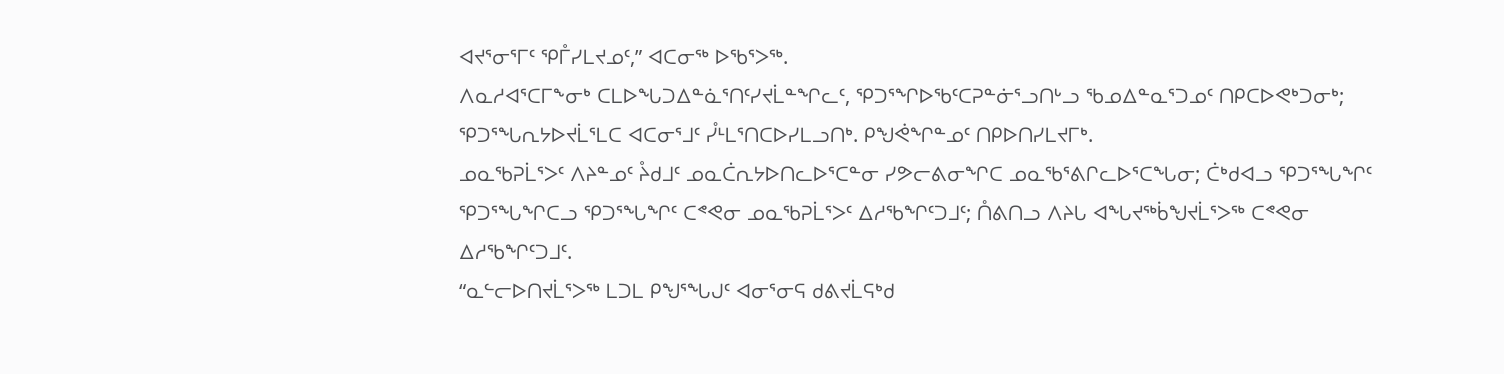ᐊᔪᕐᓂᕐᒥᑦ ᕿᒤᓯᒪᔪᓄᑦ,” ᐊᑕᓂᖅ ᐅᖃᕐᐳᖅ.
ᐱᓇᓱᐊᕐᑕᒥᖕᓂᒃ ᑕᒪᐅᖓᑐᐃᓐᓈᕐᑎᑦᓯᔪᒫᓐᖏᓚᑦ, ᕿᑐᕐᖏᐅᖃᑦᑕᕈᓐᓃᕐᓗᑎᒡᓗ ᖃᓄᐃᓐᓇᕐᑐᓄᑦ ᑎᑭᑕᐅᕙᒃᑐᓂᒃ; ᕿᑐᕐᖓᕆᔭᐅᔪᒫᕐᒪᑕ ᐊᑕᓂᕐᒧᑦ ᓮᒻᒪᕐᑎᑕᐅᓯᒪᓗᑎᒃ. ᑭᖑᕚᖏᓐᓄᑦ ᑎᑭᐅᑎᓯᒪᔪᒥᒃ.
ᓄᓇᖃᕈᒫᕐᐳᑦ ᐱᔨᓐᓄᑦ ᔧᑯᒧᑦ ᓄᓇᑖᕆᔭᐅᑎᓚᐅᕐᑕᓐᓂ ᓯᕗᓕᕕᓂᖏᑕ ᓄᓇᖃᕐᕕᒋᓚᐅᕐᑕᖓᓂ; ᑖᒃᑯᐊᓗ ᕿᑐᕐᖓᖏᑦ ᕿᑐᕐᖓᖏᑕᓗ ᕿᑐᕐᖓᖏᑦ ᑕᕝᕙᓂ ᓄᓇᖃᕈᒫᕐᐳᑦ ᐃᓱᖃᖏᑦᑐᒧᑦ; ᑍᕕᑎᓗ ᐱᔨᒐ ᐊᖓᔪᖅᑳᖑᔪᒫᕐᐳᖅ ᑕᕝᕙᓂ ᐃᓱᖃᖏᑦᑐᒧᑦ.
“ᓇᓪᓕᐅᑎᔪᒫᕐᐳᖅ ᒪᑐᒪ ᑭᖑᕐᖓᒍᑦ ᐊᓂᕐᓂᕋ ᑯᕕᔪᒫᕋᒃᑯ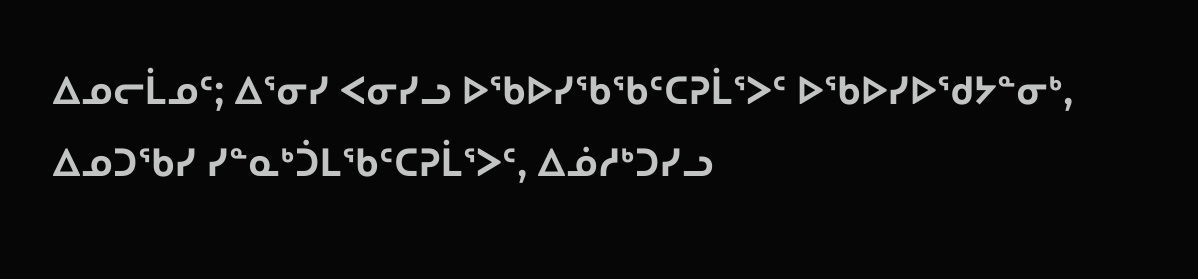ᐃᓄᓕᒫᓄᑦ; ᐃᕐᓂᓯ ᐸᓂᓯᓗ ᐅᖃᐅᓯᖃᖃᑦᑕᕈᒫᕐᐳᑦ ᐅᖃᐅᓯᐅᖁᔭᓐᓂᒃ, ᐃᓄᑐᖃᓯ ᓯᓐᓇᒃᑑᒪᖃᑦᑕᕈᒫᕐᐳᑦ, ᐃᓅᓱᒃᑐᓯᓗ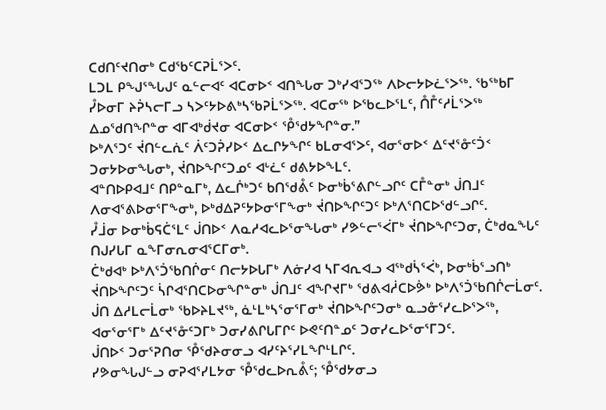ᑕᑯᑎᑦᔪᑎᓂᒃ ᑕᑯᖃᑦᑕᕈᒫᕐᐳᑦ.
ᒪᑐᒪ ᑭᖑᕐᖓᒍᑦ ᓇᓪᓕᐊᑦ ᐊᑕᓂᐅᑉ ᐊᑎᖓᓂ ᑐᒃᓯᐊᕐᑐᖅ ᐱᐅᓕᔭᐅᓛᕐᐳᖅ. ᖃᖅᑲᒥ ᓮᐅᓂᒥ ᔨᕉᓴᓕᒥᓗ ᓴᐳᑦᔭᐅᕕᒃᓴᖃᕈᒫᕐᐳᖅ. ᐊᑕᓂᖅ ᐅᖃᓚᐅᕐᒪᑦ, ᑍᒤᑦᓱᒫᕐᐳᖅ ᐃᓄᖁᑎᖏᓐᓂ ᐊᒥᐊᒃᑰᔪᓂ ᐊᑕᓂᐅᑉ ᕾᖁᔭᖏᓐᓂ.”
ᐅᒃᐱᕐᑐᑦ ᔫᑎᓪᓚᕇᑦ ᐲᑦᑐᕉᓯᐅᑉ ᐃᓚᒋᔭᖏᑦ ᑲᒪᓂᐊᕐᐳᑦ, ᐊᓂᕐᓂᐅᑉ ᐃᑦᔪᕐᓁᑦᑑᑉ ᑐᓂᔭᐅᓂᖓᓂᒃ, ᔫᑎᐅᖏᑦᑐᓄᑦ ᐊᒡᓛᑦ ᑯᕕᔭᐅᖕᒪᑦ.
ᐊᓐᑎᐅᑭᐊᒧᑦ ᑎᑭᓐᓇᒥᒃ, ᐃᓚᒌᒃᑐᑦ ᑲᑎᖁᕔᑦ ᐅᓂᒃᑳᕐᕕᒋᓪᓗᒋᑦ ᑕᒤᓐᓂᒃ ᒎᑎᒧᑦ ᐱᓂᐊᕐᕕᐅᓂᕐᒥᖕᓂᒃ, ᐅᒃᑯᐃᕈᑦᔭᐅᓂᕐᒥᖕᓂᒃ ᔫᑎᐅᖏᑦᑐᑦ ᐅᒃᐱᕐᑎᑕᐅᖁᓪᓗᒋᑦ.
ᓮᒨᓂ ᐅᓂᒃᑳᕋᑖᕐᒪᑦ ᒎᑎᐅᑉ ᐱᓇᓱᐊᓚᐅᕐᓂᖓᓂᒃ ᓯᕗᓪᓕᕐᐹᒥᒃ ᔫᑎᐅᖏᑦᑐᓂ, ᑖᒃᑯᓇᖓᑦ ᑎᒍᓯᒐᒥ ᓇᖕᒥᓂᕆᓂᐊᕐᑕᒥᓂᒃ.
ᑖᒃᑯᐊᒃ ᐅᒃᐱᕐᑑᖃᑎᒌᓂᑦ ᑎᓕᔭᐅᒐᒥᒃ ᐱᓃᓯᐊ ᓴᒥᐊᕆᐊᓗ ᐊᖅᑯᓵᕐᐹᒃ, ᐅᓂᒃᑳᕐᓗᑎᒃ ᔫᑎᐅᖏᑦᑐᑦ ᓵᒋᐊᕐᑎᑕᐅᓂᖏᓐᓂᒃ ᒎᑎᒧᑦ ᐊᖏᔪᒥᒃ ᖁᕕᐊᓲᑕᐅᕘᒃ ᐅᒃᐱᕐᑑᖃᑎᒌᓕᒫᓂᑦ.
ᒎᑎ ᐃᓱᒪᓕᒫᓂᒃ ᖃᐅᔨᒪᔪᖅ, ᓈᒻᒪᒃᓴᕐᓂᕐᒥᓂᒃ ᔫᑎᐅᖏᑦᑐᓂᒃ ᓇᓗᓁᕐᓯᓚᐅᕐᐳᖅ, ᐊᓂᕐᓂᕐᒥᒃ ᐃᑦᔪᕐᓁᑦᑐᒥᒃ ᑐᓂᓯᕕᒋᒐᒥᒋᑦ ᐅᕙᑦᑎᓐᓄᑦ ᑐᓂᓯᓚᐅᕐᓂᕐᒥᑐᑦ.
ᒎᑎᐅᑉ ᑐᓂᕐᕈᑎᓂ ᕾᖁᔨᓂᓂᓗ ᐊᓯᑦᔨᕐᓯᒪᖏᒻᒪᒋᑦ.
ᓯᕗᓂᖓᒍᓪᓗ ᓂᕈᐊᕐᓯᒪᔭᓂ ᕾᖁᓚᐅᕆᕔᑦ; ᕾᖁᔭᓂᓗ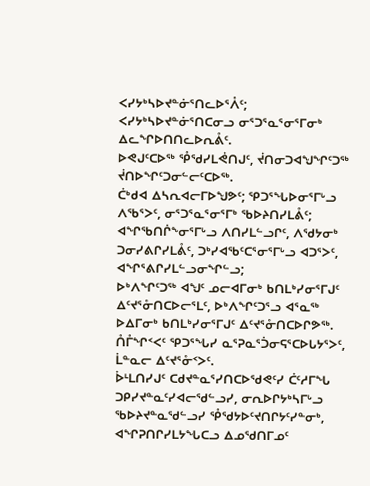ᐸᓯᔭᒃᓴᐅᔪᓐᓃᕐᑎᓚᐅᕐᐰᑦ; ᐸᓯᔭᒃᓴᐅᔪᓐᓃᕐᑎᑕᓂᓗ ᓂᕐᑐᕐᓇᕐᓂᕐᒥᓂᒃ ᐃᓚᖏᐅᑎᑎᓚᐅᕆᕔᑦ.
ᐅᕙᒍᑦᑕᐅᖅ ᕾᖁᓯᒪᕚᑎᒍᑦ, ᔫᑎᓂᑐᐊᖑᖏᑦᑐᖅ ᔫᑎᐅᖏᑦᑐᓂᓪᓕᑦᑕᐅᖅ.
ᑖᒃᑯᐊ ᐃᓴᕆᐊᓕᒥᐅᖑᕗᑦ; ᕿᑐᕐᖓᐅᓂᕐᒥᒡᓗ ᐱᖃᕐᐳᑦ, ᓂᕐᑐᕐᓇᕐᓂᕐᒥᒃ ᖃᐅᔨᑎᓯᒪᕔᑦ; ᐊᖏᖃᑎᒌᖕᓂᕐᒥᒡᓗ ᐱᑎᓯᒪᓪᓗᒋᑦ, ᐱᖁᔭᓂᒃ ᑐᓂᓯᕕᒋᓯᒪᕔᑦ, ᑐᒃᓯᐊᖃᑦᑕᕐᓂᕐᒥᒡᓗ ᐊᑐᕐᐳᑦ, ᐊᖏᕐᕕᒋᓯᒪᓪᓗᓂᖏᓪᓗ;
ᐅᒃᐱᖏᑦᑐᖅ ᐊᖑᑦ ᓄᓕᐊᒥᓂᒃ ᑲᑎᒪᒃᓯᓂᕐᒥᒍᑦ ᐃᑦᔪᕐᓁᑎᑕᐅᓕᕐᒪᑦ, ᐅᒃᐱᖏᑦᑐᕐᓗ ᐊᕐᓇᖅ ᐅᐃᒥᓂᒃ ᑲᑎᒪᒃᓯᓂᕐᒥᒍᑦ ᐃᑦᔪᕐᓁᑎᑕᐅᒋᕗᖅ. ᑍᒤᖏᑉᐸᑦ ᕿᑐᕐᖓᓯ ᓇᕐᕈᓇᕐᑑᓂᕋᕐᑕᐅᒐᔭᕐᐳᑦ, ᒫᓐᓇᓕ ᐃᑦᔪᕐᓁᑉᐳᑦ.
ᐆᒻᒪᑎᓯᒍᑦ ᑕᑯᔪᓐᓇᕐᓯᑎᑕᐅᖁᕙᑦᓯ ᑖᑦᓱᒥᖓ ᑐᑭᓯᔪᓐᓇᑦᓯᐊᓕᖁᓪᓗᓯ, ᓂᕆᐅᒋᔭᒃᓴᒥᒡᓗ ᖃᐅᔨᔪᓐᓇᖁᓪᓗᓯ ᕾᖁᔭᐅᑦᔪᑎᒋᔭᑦᓯᓐᓂᒃ, ᐊᖏᕈᑎᒋᓯᒪᔭᖓᑕᓗ ᐃᓄᖁᑎᒥᓄᑦ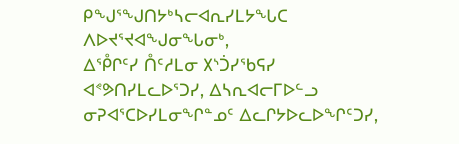ᑭᖑᕐᖑᑎᔭᒃᓴᓕᐊᕆᓯᒪᔭᖓᑕ ᐱᐅᔪᕐᔪᐊᖑᓂᖓᓂᒃ,
ᐃᕾᒋᑦᓯ ᑍᑦᓱᒪᓂ ᙭ᔅᑑᓯᖃᕋᓯ ᐊᕝᕗᑎᓯᒪᓚᐅᕐᑐᓯ, ᐃᓴᕆᐊᓕᒥᐅᓪᓗ ᓂᕈᐊᕐᑕᐅᓯᒪᓂᖏᓐᓄᑦ ᐃᓚᒋᔭᐅᓚᐅᖏᑦᑐᓯ,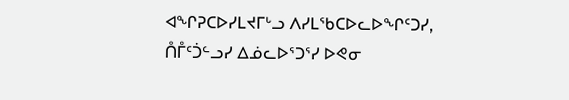ᐊᖏᕈᑕᐅᓯᒪᔪᒥᒡᓗ ᐱᓯᒪᖃᑕᐅᓚᐅᖏᑦᑐᓯ, ᑍᒤᑦᑑᓪᓗᓯ ᐃᓅᓚᐅᕐᑐᕐᓯ ᐅᕙᓂ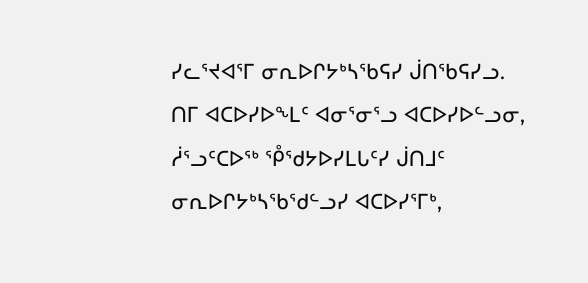ᓯᓚᕐᔪᐊᕐᒥ ᓂᕆᐅᒋᔭᒃᓴᖃᕋᓯ ᒎᑎᖃᕋᓯᓗ.
ᑎᒥ ᐊᑕᐅᓯᐅᖕᒪᑦ ᐊᓂᕐᓂᕐᓗ ᐊᑕᐅᓯᐅᓪᓗᓂ, ᓲᕐᓗᑦᑕᐅᖅ ᕾᖁᔭᐅᓯᒪᒐᑦᓯ ᒎᑎᒧᑦ ᓂᕆᐅᒋᔭᒃᓴᖃᖁᓪᓗᓯ ᐊᑕᐅᓯᕐᒥᒃ,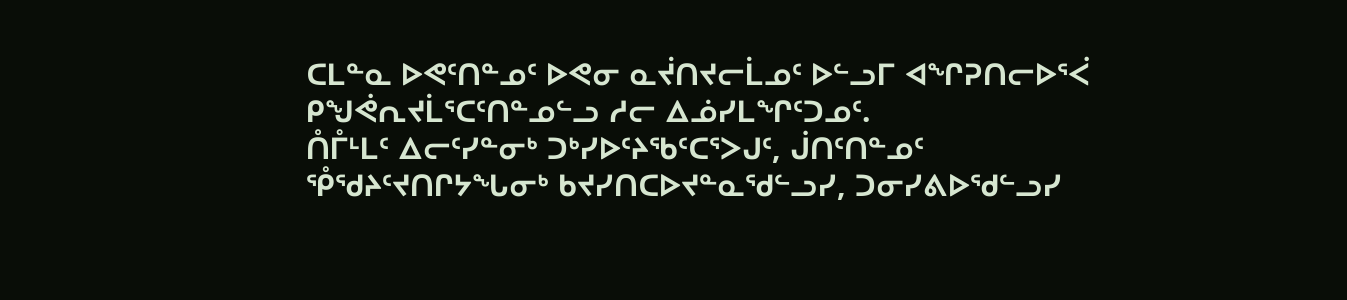ᑕᒪᓐᓇ ᐅᕙᑦᑎᓐᓄᑦ ᐅᕙᓂ ᓇᔫᑎᔪᓕᒫᓄᑦ ᐅᓪᓗᒥ ᐊᖏᕈᑎᓕᐅᕐᐹ ᑭᖑᕚᕆᔪᒫᕐᑕᑦᑎᓐᓄᓪᓗ ᓱᓕ ᐃᓅᓯᒪᖏᑦᑐᓄᑦ.
ᑍᒤᒻᒪᑦ ᐃᓕᑦᓯᓐᓂᒃ ᑐᒃᓯᐅᑦᔨᖃᑦᑕᕐᐳᒍᑦ, ᒎᑎᑦᑎᓐᓄᑦ ᕾᖁᔨᑦᔪᑎᒋᔭᖓᓂᒃ ᑲᔪᓯᑎᑕᐅᔪᓐᓇᖁᓪᓗᓯ, ᑐᓂᓯᕕᐅᖁᓪᓗᓯ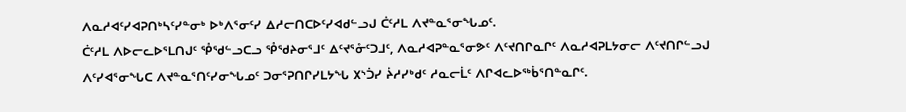ᐱᓇᓱᐊᑦᓯᐊᕈᑎᒃᓴᑦᓯᓐᓂᒃ ᐅᒃᐱᕐᓂᑦᓯ ᐃᓱᓕᑎᑕᐅᑦᓯᐊᑯᓪᓗᒍ ᑖᑦᓱᒪ ᐱᔪᓐᓇᕐᓂᖓᓄᑦ.
ᑖᑦᓱᒪ ᐱᐅᓕᓚᐅᕐᒪᑎᒍᑦ ᕾᖁᓪᓗᑕᓗ ᕾᖁᔨᓂᕐᒧᑦ ᐃᑦᔪᕐᓁᑦᑐᒧᑦ, ᐱᓇᓱᐊᕈᓐᓇᕐᓂᕗᑦ ᐱᑦᔪᑎᒋᓇᒋᑦ ᐱᓇᓱᐊᕈᒪᔭᓂᓕ ᐱᑦᔪᑎᒋᓪᓗᒍ ᐱᑦᓯᐊᕐᓂᖓᑕ ᐱᔪᓐᓇᕐᑎᑦᓯᓂᖓᓄᑦ ᑐᓂᕐᕈᑎᒋᓯᒪᔭᖓ ᙭ᔅᑑᓯ ᔩᓱᓯᒃᑯᑦ ᓱᓇᓕᒫᑦ ᐱᒋᐊᓚᐅᖅᑳᕐᑎᓐᓇᒋᑦ.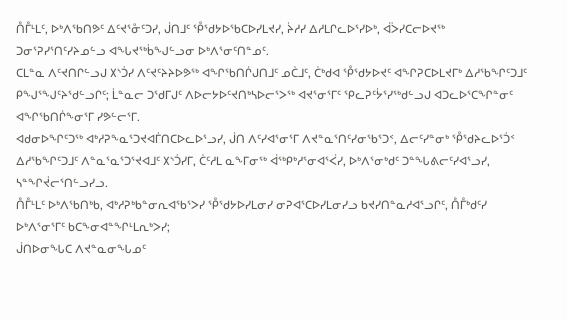ᑍᒤᒻᒪᑦ, ᐅᒃᐱᖃᑎᕗᑦ ᐃᑦᔪᕐᓁᑦᑐᓯ, ᒎᑎᒧᑦ ᕾᖁᔭᐅᖃᑕᐅᓯᒪᔪᓯ, ᔩᓱᓯ ᐃᓱᒪᒋᓚᐅᕐᓯᐅᒃ, ᐋᐴᓯᑕᓕᐅᔪᖅ ᑐᓂᕐᕈᓯᕐᑎᑦᓯᔨᓄᓪᓗ ᐊᖓᔪᖅᑳᖑᓪᓗᓂ ᐅᒃᐱᕐᓂᑦᑎᓐᓄᑦ.
ᑕᒪᓐᓇ ᐱᑦᔪᑎᒋᓪᓗᒍ ᙭ᔅᑑᓯ ᐱᑦᔪᑦᔨᔨᐅᕗᖅ ᐊᖏᖃᑎᒌᒍᑎᒧᑦ ᓄᑖᒧᑦ, ᑖᒃᑯᐊ ᕾᖁᔭᐅᔪᑦ ᐊᖏᕈᑕᐅᒪᔪᒥᒃ ᐃᓱᖃᖏᑦᑐᒧᑦ ᑭᖑᕐᖑᑦᔨᖁᓪᓗᒋᑦ; ᒫᓐᓇᓕ ᑐᖁᒥᒍᑦ ᐱᐅᓕᔭᐅᑦᔪᑎᒃᓴᐅᓕᕐᐳᖅ ᐊᔪᕐᓂᕐᒥᑦ ᕿᓚᕈᑦᔮᕐᓯᖅᑯᓪᓗᒍ ᐊᑐᓚᐅᕐᑕᖏᓐᓂᑦ ᐊᖏᖃᑎᒌᖕᓂᕐᒥ ᓯᕗᓪᓕᕐᒥ.
ᐊᑯᓂᐅᖏᑦᑐᖅ ᐊᒃᓱᕈᖕᓇᕐᑐᔪᐊᒦᑎᑕᐅᓚᐅᕐᓗᓯ, ᒎᑎ ᐱᑦᓯᐊᕐᓂᕐᒥ ᐱᔪᓐᓇᕐᑎᑦᓯᓂᖃᕐᑐᑉ, ᐃᓕᑦᓯᓐᓂᒃ ᕾᖁᔨᓚᐅᕐᑑᑉ ᐃᓱᖃᖏᑦᑐᒧᑦ ᐱᓐᓇᕐᓇᕐᑐᕐᔪᐊᒧᑦ ᙭ᔅᑑᓯᒥ, ᑖᑦᓱᒪ ᓇᖕᒥᓂᖅ ᐋᖅᑭᒃᓱᕐᓂᐊᕐᐹᓯ, ᐅᒃᐱᕐᓂᒃᑯᑦ ᑐᓐᖓᕕᓕᑦᓯᐊᕐᓗᓯ, ᓴᓐᖏᔫᓕᕐᑎᓪᓗᓯᓗ.
ᑍᒤᒻᒪᑦ ᐅᒃᐱᖃᑎᒃᑲ, ᐊᒃᓱᕈᒃᑲᓐᓂᕆᐊᖃᕐᐳᓯ ᕾᖁᔭᐅᓯᒪᓂᓯ ᓂᕈᐊᕐᑕᐅᓯᒪᓂᓯᓗ ᑲᔪᓯᑎᓐᓇᓱᐊᕐᓗᒋᑦ, ᑍᒤᒃᑯᑦᓯ ᐅᒃᐱᕐᓂᕐᒥᑦ ᑲᑕᖕᓂᐊᓐᖏᒻᒪᕆᒃᐳᓯ;
ᒎᑎᐅᓂᖓᑕ ᐱᔪᓐᓇᓂᖓᓄᑦ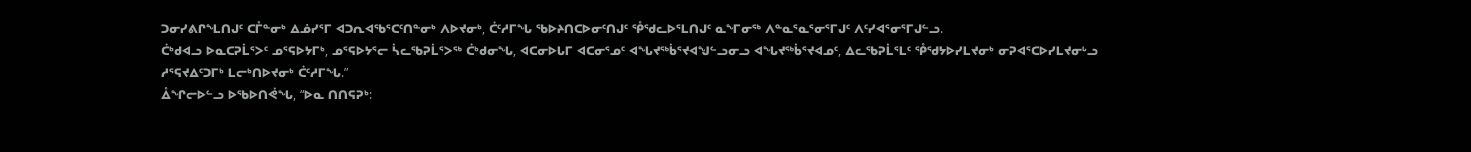ᑐᓂᓯᕕᒋᖕᒪᑎᒍᑦ ᑕᒤᓐᓂᒃ ᐃᓅᓯᕐᒥ ᐊᑐᕆᐊᖃᕐᑕᑦᑎᓐᓂᒃ ᐱᐅᔪᓂᒃ, ᑖᑦᓱᒥᖓ ᖃᐅᔨᑎᑕᐅᓂᑦᑎᒍᑦ ᕾᖁᓚᐅᕐᒪᑎᒍᑦ ᓇᖕᒥᓂᖅ ᐱᓐᓇᕐᓇᕐᓂᕐᒥᒍᑦ ᐱᑦᓯᐊᕐᓂᕐᒥᒍᓪᓗ.
ᑖᒃᑯᐊᓗ ᐅᓇᑕᕈᒫᕐᐳᑦ ᓄᕐᕋᐅᔭᒥᒃ, ᓄᕐᕋᐅᔭᕐᓕ ᓵᓚᖃᕈᒫᕐᐳᖅ ᑖᒃᑯᓂᖓ, ᐊᑕᓂᐅᒐᒥ ᐊᑕᓂᕐᓄᑦ ᐊᖓᔪᖅᑳᕐᔪᐊᖑᓪᓗᓂᓗ ᐊᖓᔪᖅᑳᕐᔪᐊᓄᑦ, ᐃᓚᖃᕈᒫᕐᒪᑦ ᕾᖁᔭᐅᓯᒪᔪᓂᒃ ᓂᕈᐊᕐᑕᐅᓯᒪᔪᓂᒡᓗ ᓱᕐᕋᔪᐃᑦᑐᒥᒃ ᒪᓕᒃᑎᐅᔪᓂᒃ ᑖᑦᓱᒥᖓ.”
ᐂᖏᓕᐅᓪᓗ ᐅᖃᐅᑎᕚᖓ, “ᐅᓇ ᑎᑎᕋᕈᒃ: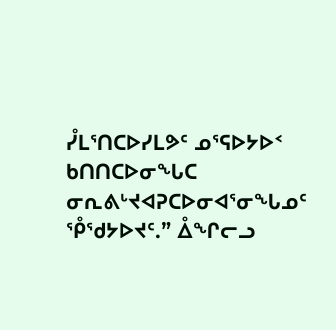ᓮᒪᕐᑎᑕᐅᓯᒪᕗᑦ ᓄᕐᕋᐅᔭᐅᑉ ᑲᑎᑎᑕᐅᓂᖓᑕ ᓂᕆᕕᒡᔪᐊᕈᑕᐅᓂᐊᕐᓂᖓᓄᑦ ᕾᖁᔭᐅᔪᑦ.” ᐂᖏᓕᓗ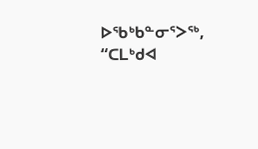ᐅᖃᒃᑲᓐᓂᕐᐳᖅ, “ᑕᒪᒃᑯᐊ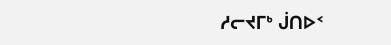ᓱᓕᔪᒥᒃ ᒎᑎᐅᑉ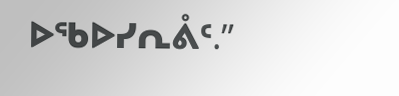ᐅᖃᐅᓯᕆᕔᑦ.”